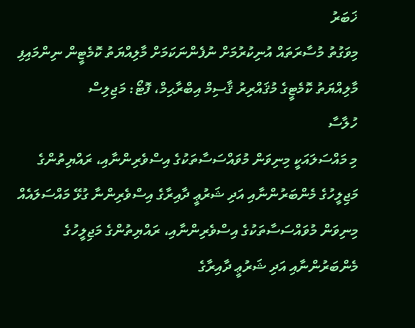ޚަބަރު
މިވަގުތު މުސާރަތައް އުނިކުރުމަށް ނުފެންނަކަމަށް މާލިއްޔަތު ކޮމެޓީން ނިންމައިފި
މާލިއްޔަތު ކޮމެޓީގެ މުޤައްރިރު ޤާސިމް އިބްރާޙިމް، ފޮޓޯ: މަޖިލިސް
ހުލާސާ
މި މައްސަލައަކީ މިނިވަން މުވައްސަސާތަކުގެ އިސްވެރިންނާއި، ރައްޔިތުންގެ މަޖިލީހުގެ މެންބަރުންނާއި އަދި ޝަރުޢީ ދާއިރާގެ އިސްވެރިންނާ ގުޅޭ މައްސަލައެއް
މިނިވަން މުވައްސަސާތަކުގެ އިސްވެރިންނާއި، ރައްޔިތުންގެ މަޖިލީހުގެ މެންބަރުންނާއި އަދި ޝަރުޢީ ދާއިރާގެ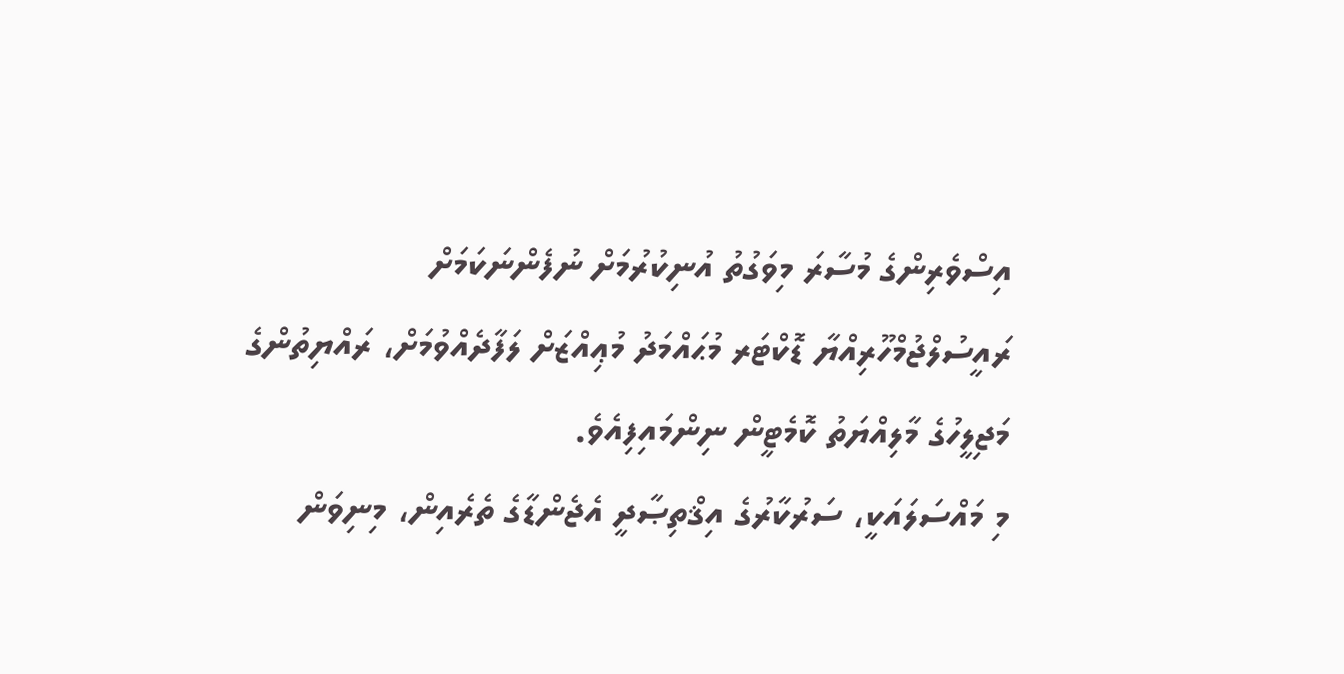އިސްވެރިންގެ މުސާރަ މިވަގުތު އުނިކުރުމަށް ނުފެންނަކަމަށް ރައީސުލްޖުމްހޫރިއްޔާ ޑޮކްޓަރ މުޙައްމަދު މުޢިއްޒަށް ލަފާދެއްވުމަށް، ރައްޔިތުންގެ މަޖިލީހުގެ މާލިއްޔަތު ކޮމެޓީން ނިންމައިފިއެވެ.
މި މައްސަލައަކީ، ސަރުކާރުގެ އިޤްތިޞާދީ އެޖެންޑާގެ ތެރެއިން، މިނިވަން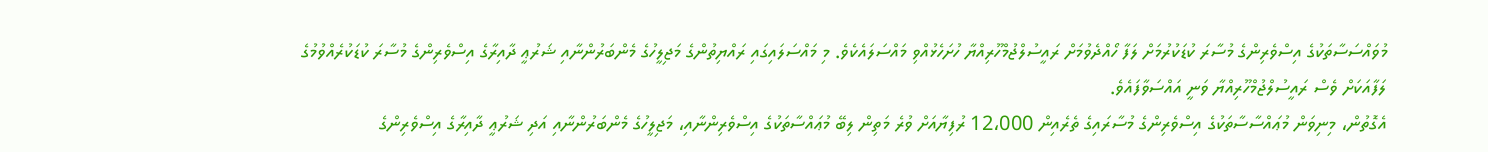މުވައްސަސާތަކުގެ އިސްވެރިންގެ މުސާރަ ކުޑަކުރުމަށް ލަފާ ހޯއްދެވުމަށް ރައީސުލްޖުމްހޫރިއްޔާ ހުށަހެޅުއްވި މައްސަލައެކެވެ. މި މައްސަލައިގައި ރައްޔިތުންގެ މަޖިލީހުގެ މެންބަރުންނާއި ޝަރުޢީ ދާއިރާގެ އިސްވެރިންގެ މުސާރަ ކުޑަކުރެއްވުމުގެ ލަފާއަކަށް ވެސް ރައީސުލްޖުމްހޫރިއްޔާ ވަނީ އައްސަވާފައެވެ.
އެގޮތުން، މިނިވަން މުޢައްސާސާތަކުގެ އިސްވެރިންގެ މުސާރައިގެ ތެރެއިން 12،000 ރުފިޔާއަށް ވުރެ މަތިން ލިބޭ މުޢައްސާތަކުގެ އިސްވެރިންނާއި، މަޖިލީހުގެ މެންބަރުންނާއި އަދި ޝަރުޢީ ދާއިރާގެ އިސްވެރިންގެ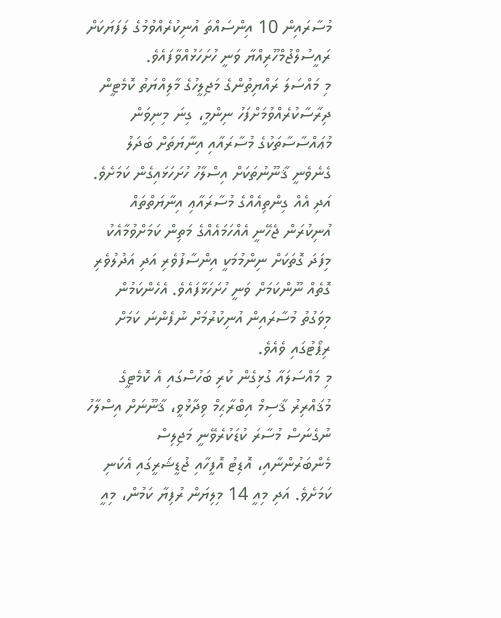މުސާރައިން 10 އިންސައްތަ އުނިކުރެއްވުމުގެ ލަފަޔަކަށް ރައީސުލްޖުމްހޫރިއްޔާ ވަނީ ހުށަހަޅުއްވާފައެވެ.
މި މައްސަލަ ރައްޔިތުންގެ މަޖިލީހުގެ މާލިއްޔަތު ކޮމެޓީން ދިރާސާކުރެއްވުމަށްފަހު ނިންމީ، ގިނަ މިނިވަން މުޢައްސާސާތަކުގެ މުސާރައާއި އިނާޔަތަށް ބަދަލު ގެނެވެނީ ޤާނޫނުތަކަށް އިސްލާހު ހުށަހަޅައިގެން ކަމަށެވެ. އަދި އެއް ގިންތިއެއްގެ މުސާރައާޢި އިނާޔަތްތައް އުނިކުރަން ޖެހޭނީ އެއްހަމައެއްގެ މަތިން ކަމަށްވުމާއެކު މިފަދަ ގޮތަކަށް ނިންމުމަކީ އިންސާފުވެރި އަދި އަދުލުވެރި ގޮތެއް ނޫންކަމަށް ވަނީ ހުށަހަޅާފައެވެ. އެހެންކަމުން މިވަގުތު މުސާރައިން އުނިކުރުމަށް ނުފެންނަ ކަމަށް ރިޕޯޓުގައި ވެއެވެ.
މި މައްސަލައާ ގުޅިގެން ކުރި ބަހުސްގައި އެ ކޮމެޓީގެ މުޤައްރިރު ޤާސިމް އިބްރާޙިމް ވިދާޅުވީ، ޤާނޫނަށް އިސްލާހު ނުގެނަސް މުސާރަ ކުޑަކުރެވޭނީ މަޖިލިސް މެންބަރުންނާއި، އޮޑިޓު އޮފީހާއި ޖުޑީޝަރީގައި އެކަނި ކަމަށެވެ. އަދި މިއީ 14 މިލިޔަން ރުފިޔާ ކަމުން، މިއީ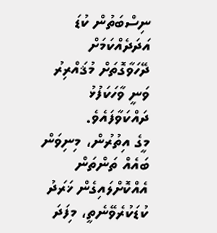ނިސްބަތުން ކުޑަ އަދަދެއްކަމަށް ދޭހަވާގޮތަށް މުޤައްރިރު ވަނީ ވާހަކަފުޅު ދައްކަވާފައެވެ.
މީގެ އިތުރުން، މިނިވަން ބައެއް ތަންތަން އެއްކޮށްލައިގެން ޚަރަދު ކުޑަކުރެވޭނެތީ، މިފަދަ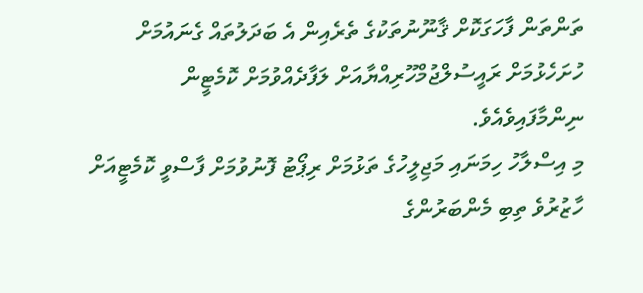ތަންތަން ފާހަގަކޮށް ޤާނޫނުތަކުގެ ތެރެއިން އެ ބަދަލުތައް ގެނައުމަށް ހުށަހެޅުމަށް ރައީސުލްޖުމްހޫރިއްޔާއަށް ލަފާދެއްވުމަށް ކޮމެޓީން ނިންމާފައިވެއެވެ.
މި އިސްލާހު ހިމަނައި މަޖިލީހުގެ ތަޅުމަށް ރިޕޯޓު ފޮނުވުމަށް ފާސްވީ ކޮމެޓީއަށް ހާޒުރުވެ ތިބި މެންބަރުންގެ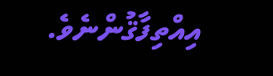އިއްތިފާޤުންނެވެ.